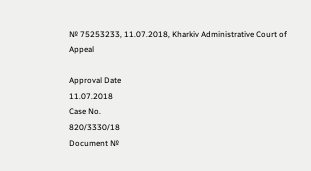№ 75253233, 11.07.2018, Kharkiv Administrative Court of Appeal

Approval Date
11.07.2018
Case No.
820/3330/18
Document №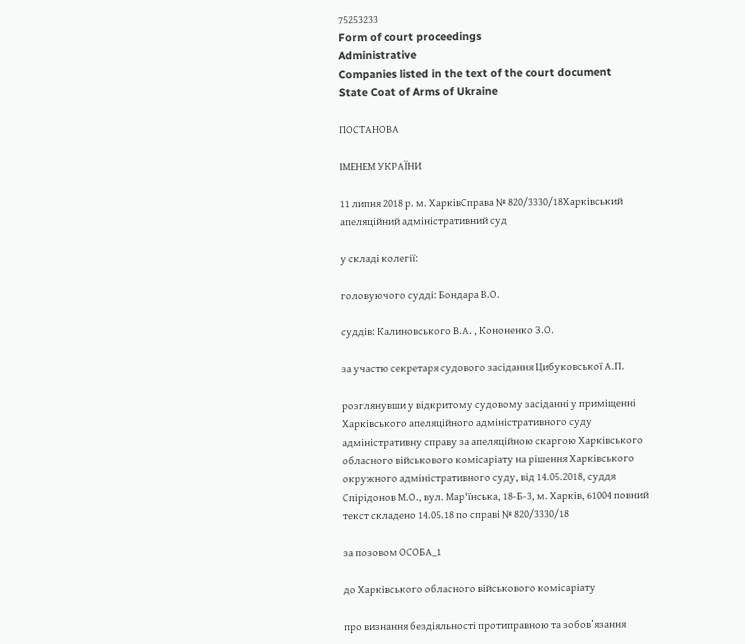75253233
Form of court proceedings
Administrative
Companies listed in the text of the court document
State Coat of Arms of Ukraine

ПОСТАНОВА

ІМЕНЕМ УКРАЇНИ

11 липня 2018 р. м. ХарківСправа № 820/3330/18Харківський апеляційний адміністративний суд

у складі колегії:

головуючого судді: Бондара В.О.

суддів: Калиновського В.А. , Кононенко З.О.

за участю секретаря судового засідання Цибуковської А.П.

розглянувши у відкритому судовому засіданні у приміщенні Харківського апеляційного адміністративного суду адміністративну справу за апеляційною скаргою Харківського обласного військового комісаріату на рішення Харківського окружного адміністративного суду, від 14.05.2018, суддя Спірідонов М.О., вул. Мар'їнська, 18-Б-3, м. Харків, 61004 повний текст складено 14.05.18 по справі № 820/3330/18

за позовом ОСОБА_1

до Харківського обласного військового комісаріату

про визнання бездіяльності протиправною та зобов’язання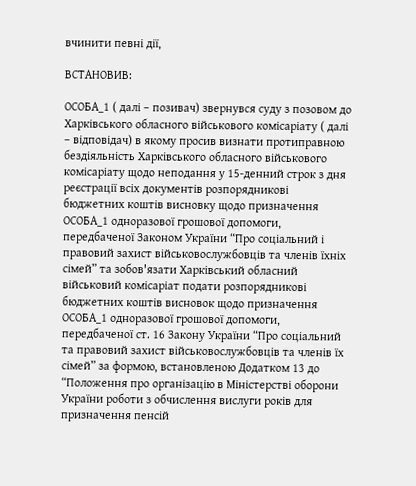вчинити певні дії,

ВСТАНОВИВ:

ОСОБА_1 ( далі – позивач) звернувся суду з позовом до Харківського обласного військового комісаріату ( далі – відповідач) в якому просив визнати протиправною бездіяльність Харківського обласного військового комісаріату щодо неподання у 15-денний строк з дня реєстрації всіх документів розпорядникові бюджетних коштів висновку щодо призначення ОСОБА_1 одноразової грошової допомоги, передбаченої Законом України “Про соціальний і правовий захист військовослужбовців та членів їхніх сімей” та зобов'язати Харківський обласний військовий комісаріат подати розпорядникові бюджетних коштів висновок щодо призначення ОСОБА_1 одноразової грошової допомоги, передбаченої ст. 16 Закону України “Про соціальний та правовий захист військовослужбовців та членів їх сімей” за формою, встановленою Додатком 13 до “Положення про організацію в Міністерстві оборони України роботи з обчислення вислуги років для призначення пенсій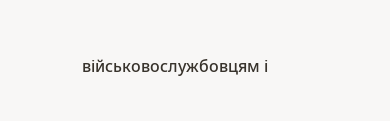військовослужбовцям і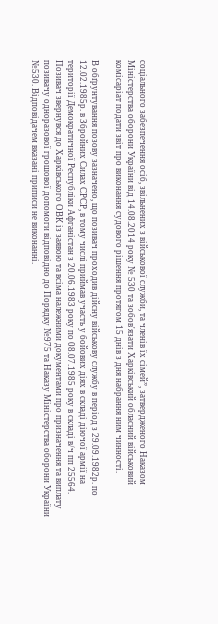соціального забезпечення осіб, звільнених з військової служби, та членів їх сімей”, затвердженого Наказом Міністерства оборони України від 14.08.2014 року № 530 та зобов'язати Харківський обласний військовий комісаріат подати звіт про виконання судового рішення протягом 15 днів з дня набрання ним чинності.

В обґрунтування позову зазначено, що позивач проходив дійсну військову службу в період з 29.09.1982р. по 12.02.1985р. в Збройних Силах СРСР, в тому числі приймав участь у бойових діях в складі діючої армії на території Демократичної Республіки Афганістан з 20.06.1983 року по 08.07.1985 року в складі в/ч пп 25564. Позивач звернувся до Харківського ОВК із заявою та всіма належними документами про призначення та виплату позивачу одноразової грошової допомоги відповідно до Порядку №975 та Наказу Міністерства оборони України №530. Відповідачем вказані приписи не виконанні.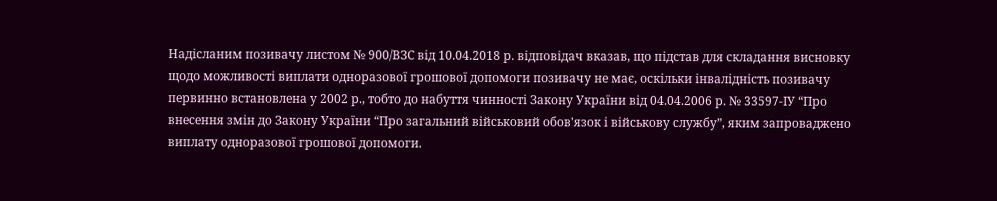Надісланим позивачу листом № 900/ВЗС від 10.04.2018 р. відповідач вказав, що підстав для складання висновку щодо можливості виплати одноразової грошової допомоги позивачу не має, оскільки інвалідність позивачу первинно встановлена у 2002 р., тобто до набуття чинності Закону України від 04.04.2006 р. № 33597-ІУ “Про внесення змін до Закону України “Про загальний військовий обов'язок і військову службу”, яким запроваджено виплату одноразової грошової допомоги.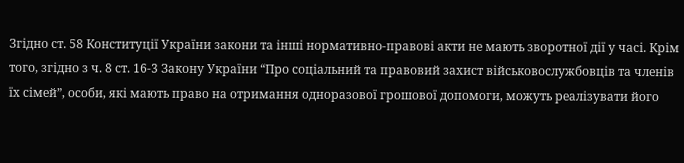Згідно ст. 58 Конституції України закони та інші нормативно-правові акти не мають зворотної дії у часі. Крім того, згідно з ч. 8 ст. 16-3 Закону України “Про соціальний та правовий захист військовослужбовців та членів їх сімей”, особи, які мають право на отримання одноразової грошової допомоги, можуть реалізувати його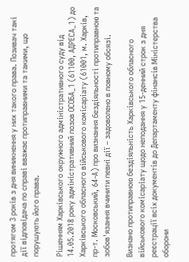протягом 3 років з дня виникнення у них такого права. Позивач такі дії відповідача по справі вважає протиправними та такими, що порушують його права.

Рішенням Харківського окружного адміністративного суду від 14.05.2018 року адміністративний позов ОСОБА_1 (61100, АДРЕСА_1) до Харківського обласного військового комісаріату (61001, м. Харків, пр-т. Московський, 64-А) про визнання бездіяльності протиправною та зобов'язання вчинити певні дії – задоволено в повному обсязі.

Визнано протиправною бездіяльність Харківського обласного військового комісаріату щодо неподання у 15-денний строк з дня реєстрації всіх документів до Департаменту фінансів Міністерства оборони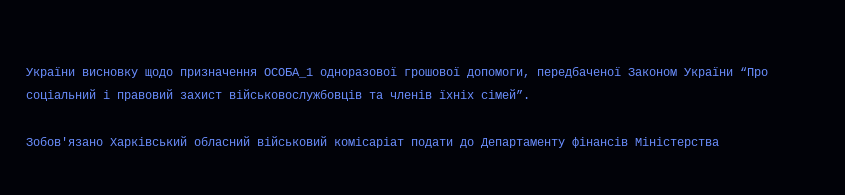України висновку щодо призначення ОСОБА_1 одноразової грошової допомоги, передбаченої Законом України “Про соціальний і правовий захист військовослужбовців та членів їхніх сімей”.

Зобов'язано Харківський обласний військовий комісаріат подати до Департаменту фінансів Міністерства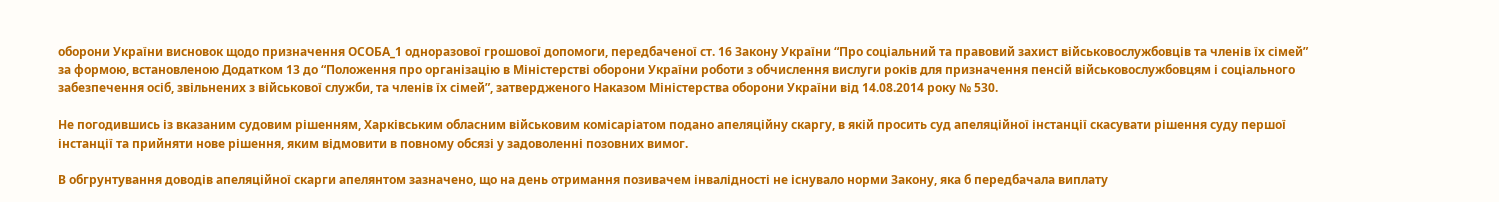оборони України висновок щодо призначення ОСОБА_1 одноразової грошової допомоги, передбаченої ст. 16 Закону України “Про соціальний та правовий захист військовослужбовців та членів їх сімей” за формою, встановленою Додатком 13 до “Положення про організацію в Міністерстві оборони України роботи з обчислення вислуги років для призначення пенсій військовослужбовцям і соціального забезпечення осіб, звільнених з військової служби, та членів їх сімей”, затвердженого Наказом Міністерства оборони України від 14.08.2014 року № 530.

Не погодившись із вказаним судовим рішенням, Харківським обласним військовим комісаріатом подано апеляційну скаргу, в якій просить суд апеляційної інстанції скасувати рішення суду першої інстанції та прийняти нове рішення, яким відмовити в повному обсязі у задоволенні позовних вимог.

В обгрунтування доводів апеляційної скарги апелянтом зазначено, що на день отримання позивачем інвалідності не існувало норми Закону, яка б передбачала виплату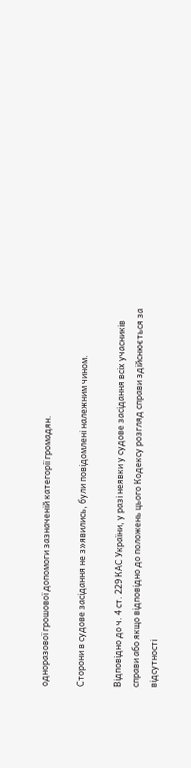одноразової грошової допомоги зазначеній категорії громадян.

Сторони в судове засідання не з»явились, були повідомлені належним чином.

Відповідно до ч. 4 ст. 229 КАС України, у разі неявки у судове засідання всіх учасників справи або якщо відповідно до положень цього Кодексу розгляд справи здійснюється за відсутності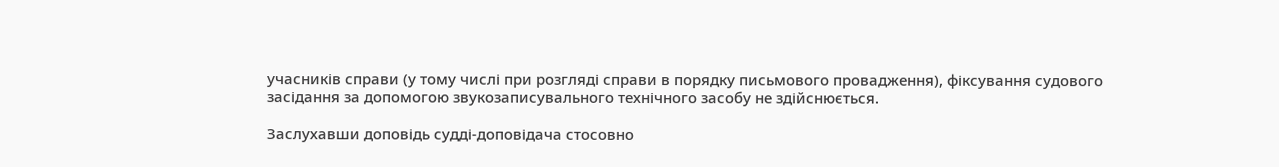учасників справи (у тому числі при розгляді справи в порядку письмового провадження), фіксування судового засідання за допомогою звукозаписувального технічного засобу не здійснюється.

Заслухавши доповідь судді-доповідача стосовно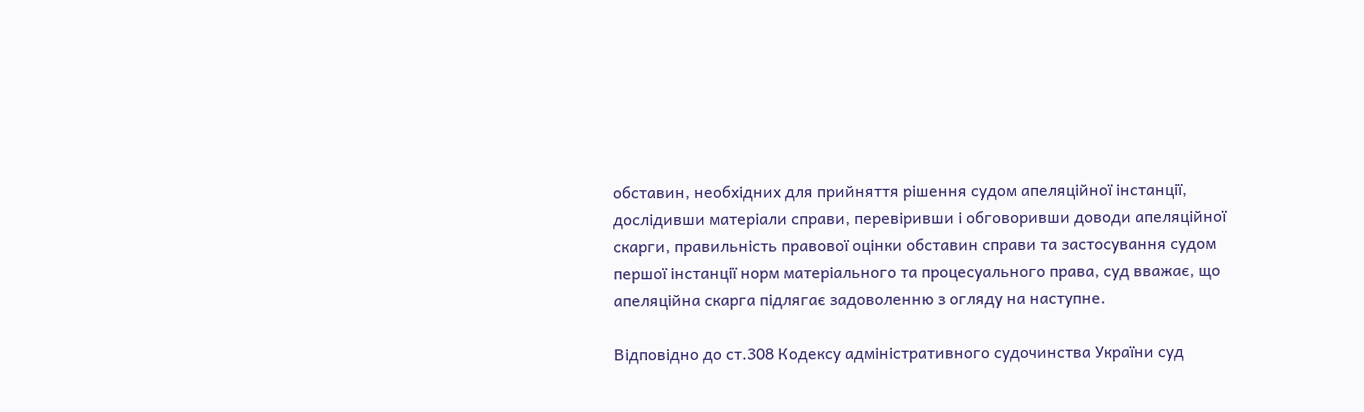обставин, необхідних для прийняття рішення судом апеляційної інстанції, дослідивши матеріали справи, перевіривши і обговоривши доводи апеляційної скарги, правильність правової оцінки обставин справи та застосування судом першої інстанції норм матеріального та процесуального права, суд вважає, що апеляційна скарга підлягає задоволенню з огляду на наступне.

Відповідно до ст.308 Кодексу адміністративного судочинства України суд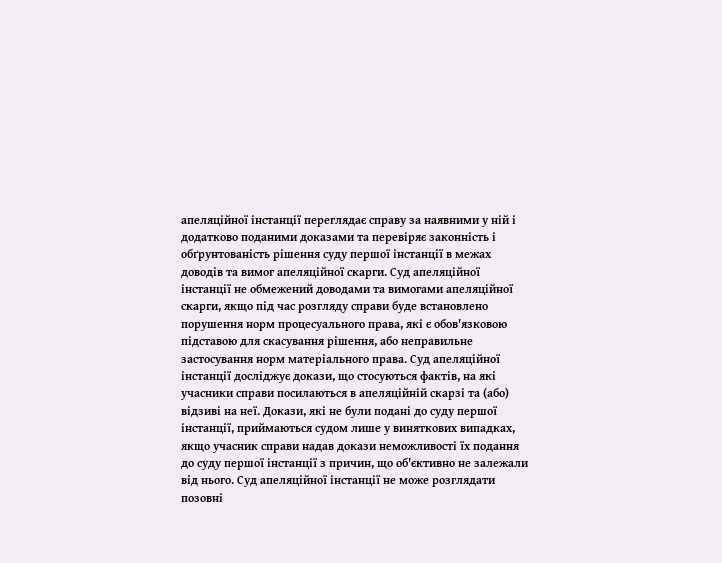апеляційної інстанції переглядає справу за наявними у ній і додатково поданими доказами та перевіряє законність і обґрунтованість рішення суду першої інстанції в межах доводів та вимог апеляційної скарги. Суд апеляційної інстанції не обмежений доводами та вимогами апеляційної скарги, якщо під час розгляду справи буде встановлено порушення норм процесуального права, які є обов'язковою підставою для скасування рішення, або неправильне застосування норм матеріального права. Суд апеляційної інстанції досліджує докази, що стосуються фактів, на які учасники справи посилаються в апеляційній скарзі та (або) відзиві на неї. Докази, які не були подані до суду першої інстанції, приймаються судом лише у виняткових випадках, якщо учасник справи надав докази неможливості їх подання до суду першої інстанції з причин, що об'єктивно не залежали від нього. Суд апеляційної інстанції не може розглядати позовні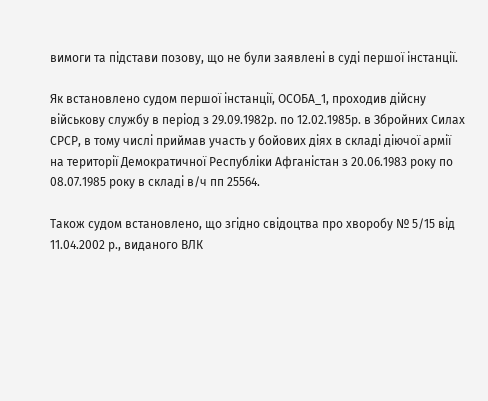вимоги та підстави позову, що не були заявлені в суді першої інстанції.

Як встановлено судом першої інстанції, ОСОБА_1, проходив дійсну військову службу в період з 29.09.1982р. по 12.02.1985р. в Збройних Силах СРСР, в тому числі приймав участь у бойових діях в складі діючої армії на території Демократичної Республіки Афганістан з 20.06.1983 року по 08.07.1985 року в складі в/ч пп 25564.

Також судом встановлено, що згідно свідоцтва про хворобу № 5/15 від 11.04.2002 р., виданого ВЛК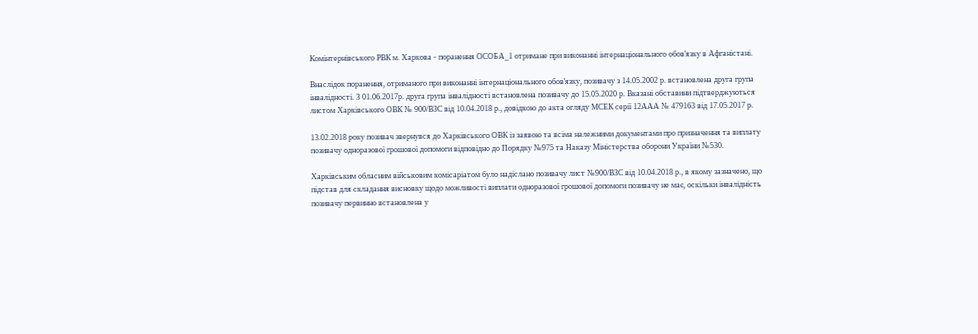Комінтернівського РВК м. Харкова - поранення ОСОБА_1 отримане при виконанні інтернаціонального обов'язку в Афганістані.

Внаслідок поранення, отриманого при виконанні інтернаціонального обов'язку, позивачу з 14.05.2002 р. встановлена друга група інвалідності. З 01.06.2017р. друга група інвалідності встановлена позивачу до 15.05.2020 р. Вказані обставини підтверджуються листом Харківського ОВК № 900/ВЗС від 10.04.2018 р., довідкою до акта огляду МСЕК серії 12ААА № 479163 від 17.05.2017 р.

13.02.2018 року позивач звернувся до Харківського ОВК із заявою та всіма належними документами про призначення та виплату позивачу одноразової грошової допомоги відповідно до Порядку №975 та Наказу Міністерства оборони України №530.

Харківським обласним військовим комісаріатом було надіслано позивачу лист №900/ВЗС від 10.04.2018 р., в якому зазначено, що підстав для складання висновку щодо можливості виплати одноразової грошової допомоги позивачу не має, оскільки інвалідність позивачу первинно встановлена у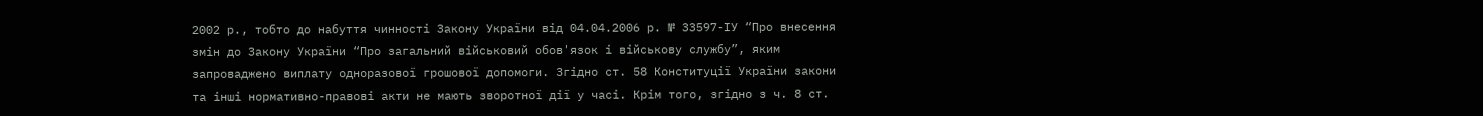2002 р., тобто до набуття чинності Закону України від 04.04.2006 р. № 33597-ІУ “Про внесення змін до Закону України “Про загальний військовий обов'язок і військову службу”, яким запроваджено виплату одноразової грошової допомоги. Згідно ст. 58 Конституції України закони та інші нормативно-правові акти не мають зворотної дії у часі. Крім того, згідно з ч. 8 ст.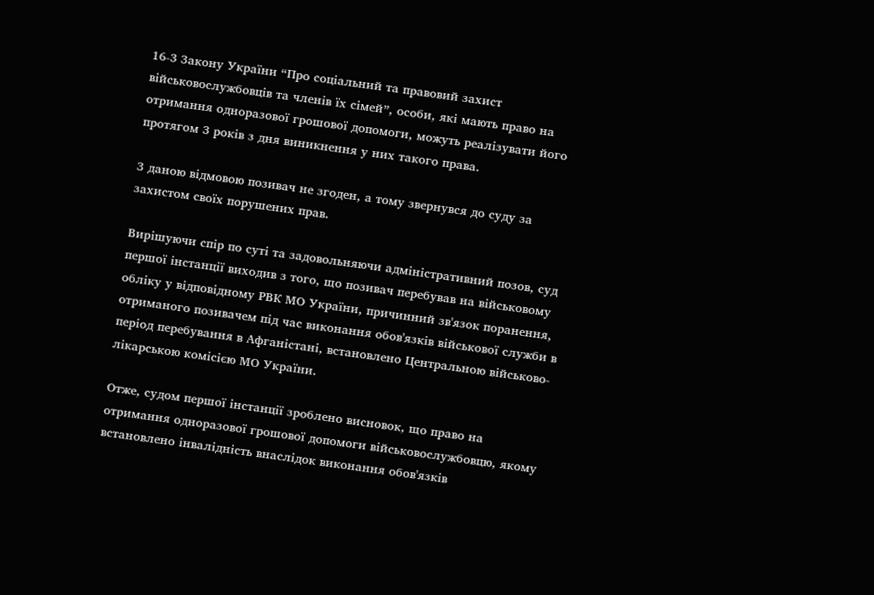16-3 Закону України “Про соціальний та правовий захист військовослужбовців та членів їх сімей”, особи, які мають право на отримання одноразової грошової допомоги, можуть реалізувати його протягом 3 років з дня виникнення у них такого права.

З даною відмовою позивач не згоден, а тому звернувся до суду за захистом своїх порушених прав.

Вирішуючи спір по суті та задовольняючи адміністративний позов, суд першої інстанції виходив з того, що позивач перебував на військовому обліку у відповідному РВК МО України, причинний зв'язок поранення, отриманого позивачем під час виконання обов'язків військової служби в період перебування в Афганістані, встановлено Центральною військово-лікарською комісією МО України.

Отже, судом першої інстанції зроблено висновок, що право на отримання одноразової грошової допомоги військовослужбовцю, якому встановлено інвалідність внаслідок виконання обов'язків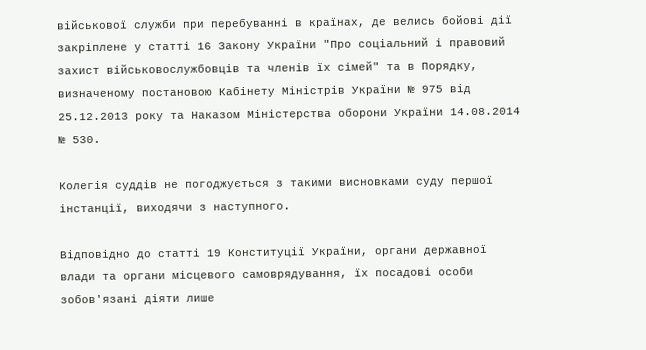військової служби при перебуванні в країнах, де велись бойові дії закріплене у статті 16 Закону України "Про соціальний і правовий захист військовослужбовців та членів їх сімей" та в Порядку, визначеному постановою Кабінету Міністрів України № 975 від 25.12.2013 року та Наказом Міністерства оборони України 14.08.2014 № 530.

Колегія суддів не погоджується з такими висновками суду першої інстанції, виходячи з наступного.

Відповідно до статті 19 Конституції України, органи державної влади та органи місцевого самоврядування, їх посадові особи зобов'язані діяти лише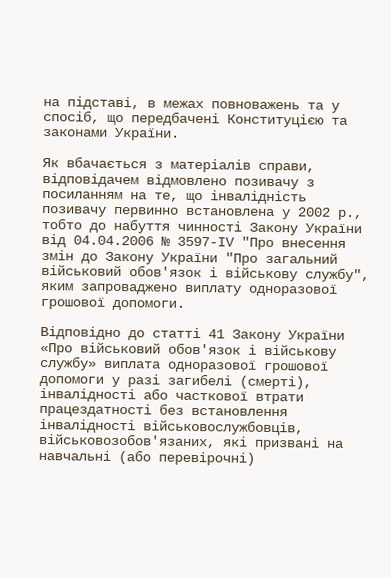на підставі, в межах повноважень та у спосіб, що передбачені Конституцією та законами України.

Як вбачається з матеріалів справи, відповідачем відмовлено позивачу з посиланням на те, що інвалідність позивачу первинно встановлена у 2002 р., тобто до набуття чинності Закону України від 04.04.2006 № 3597-ІV "Про внесення змін до Закону України "Про загальний військовий обов'язок і військову службу", яким запроваджено виплату одноразової грошової допомоги.

Відповідно до статті 41 Закону України «Про військовий обов'язок і військову службу» виплата одноразової грошової допомоги у разі загибелі (смерті), інвалідності або часткової втрати працездатності без встановлення інвалідності військовослужбовців, військовозобов'язаних, які призвані на навчальні (або перевірочні)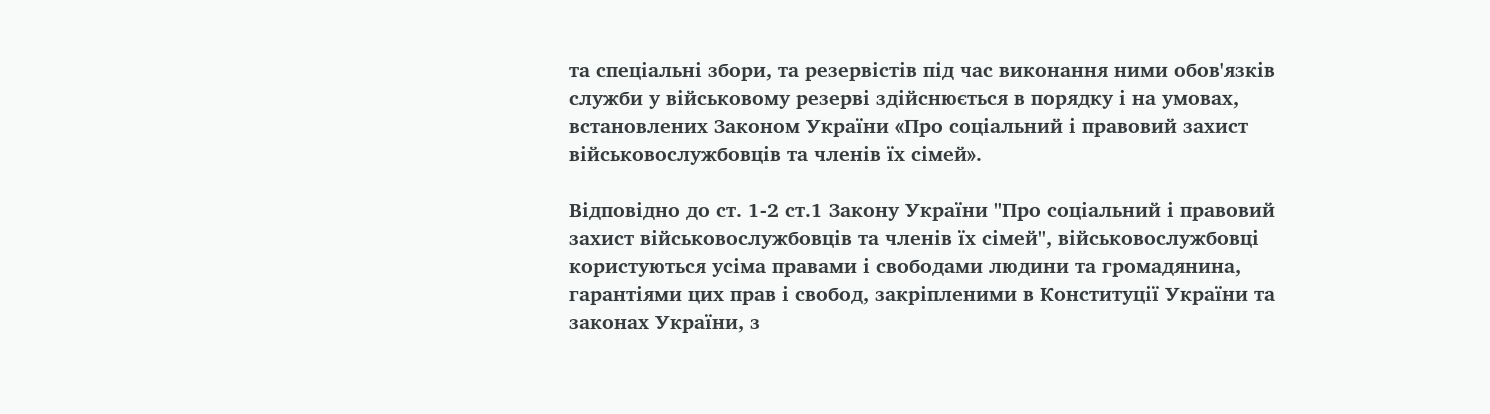та спеціальні збори, та резервістів під час виконання ними обов'язків служби у військовому резерві здійснюється в порядку і на умовах, встановлених Законом України «Про соціальний і правовий захист військовослужбовців та членів їх сімей».

Відповідно до ст. 1-2 ст.1 Закону України "Про соціальний і правовий захист військовослужбовців та членів їх сімей", військовослужбовці користуються усіма правами і свободами людини та громадянина, гарантіями цих прав і свобод, закріпленими в Конституції України та законах України, з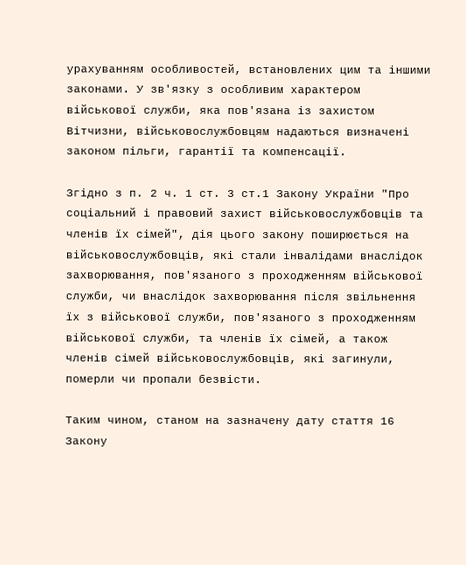урахуванням особливостей, встановлених цим та іншими законами. У зв'язку з особливим характером військової служби, яка пов'язана із захистом Вітчизни, військовослужбовцям надаються визначені законом пільги, гарантії та компенсації.

Згідно з п. 2 ч. 1 ст. 3 ст.1 Закону України "Про соціальний і правовий захист військовослужбовців та членів їх сімей", дія цього закону поширюється на військовослужбовців, які стали інвалідами внаслідок захворювання, пов'язаного з проходженням військової служби, чи внаслідок захворювання після звільнення їх з військової служби, пов'язаного з проходженням військової служби, та членів їх сімей, а також членів сімей військовослужбовців, які загинули, померли чи пропали безвісти.

Таким чином, станом на зазначену дату стаття 16 Закону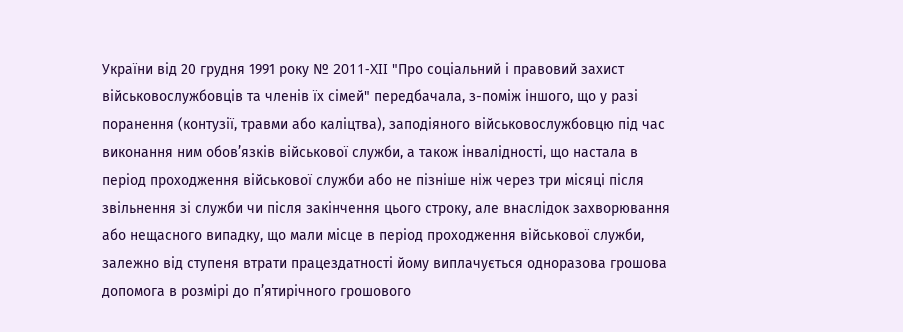України від 20 грудня 1991 року № 2011-XII "Про соціальний і правовий захист військовослужбовців та членів їх сімей" передбачала, з-поміж іншого, що у разі поранення (контузії, травми або каліцтва), заподіяного військовослужбовцю під час виконання ним обов’язків військової служби, а також інвалідності, що настала в період проходження військової служби або не пізніше ніж через три місяці після звільнення зі служби чи після закінчення цього строку, але внаслідок захворювання або нещасного випадку, що мали місце в період проходження військової служби, залежно від ступеня втрати працездатності йому виплачується одноразова грошова допомога в розмірі до п’ятирічного грошового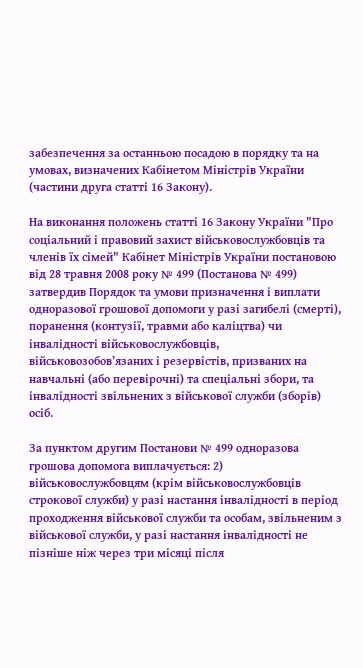забезпечення за останньою посадою в порядку та на умовах, визначених Кабінетом Міністрів України (частини друга статті 16 Закону).

На виконання положень статті 16 Закону України "Про соціальний і правовий захист військовослужбовців та членів їх сімей" Кабінет Міністрів України постановою від 28 травня 2008 року № 499 (Постанова № 499) затвердив Порядок та умови призначення і виплати одноразової грошової допомоги у разі загибелі (смерті), поранення (контузії, травми або каліцтва) чи інвалідності військовослужбовців, військовозобов’язаних і резервістів, призваних на навчальні (або перевірочні) та спеціальні збори, та інвалідності звільнених з військової служби (зборів) осіб.

За пунктом другим Постанови № 499 одноразова грошова допомога виплачується: 2) військовослужбовцям (крім військовослужбовців строкової служби) у разі настання інвалідності в період проходження військової служби та особам, звільненим з військової служби, у разі настання інвалідності не пізніше ніж через три місяці після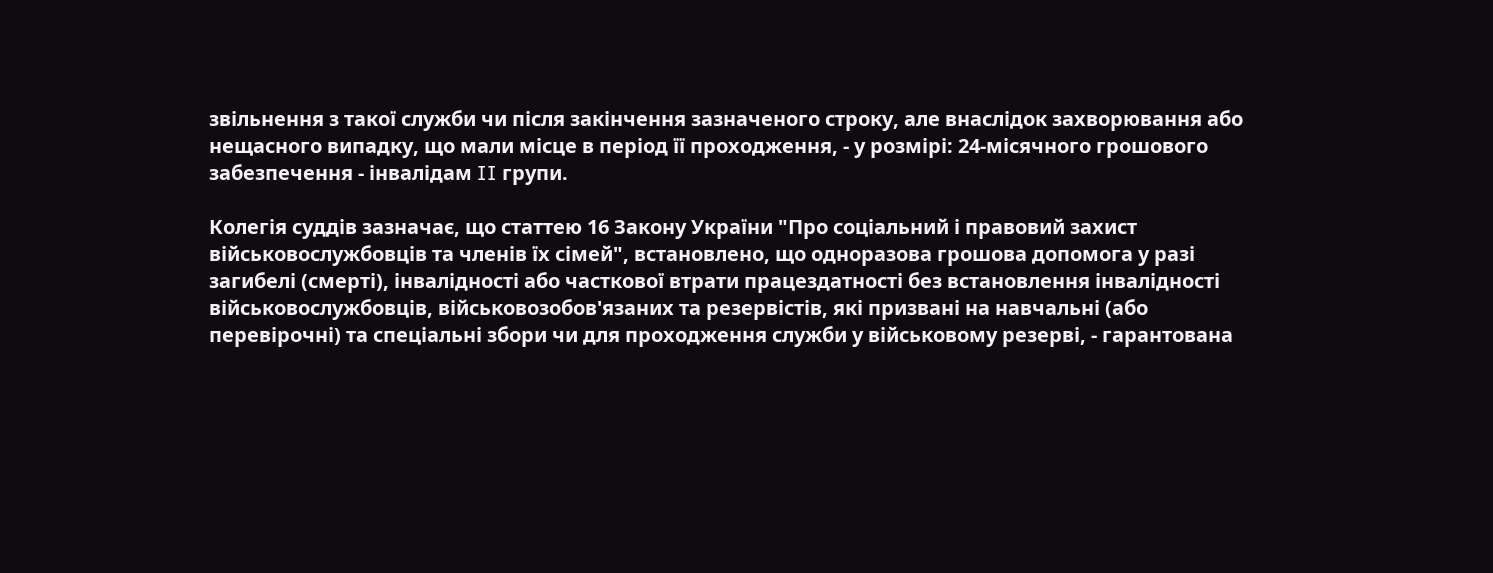звільнення з такої служби чи після закінчення зазначеного строку, але внаслідок захворювання або нещасного випадку, що мали місце в період її проходження, - у розмірі: 24-місячного грошового забезпечення - інвалідам II групи.

Колегія суддів зазначає, що статтею 16 Закону України "Про соціальний і правовий захист військовослужбовців та членів їх сімей", встановлено, що одноразова грошова допомога у разі загибелі (смерті), інвалідності або часткової втрати працездатності без встановлення інвалідності військовослужбовців, військовозобов'язаних та резервістів, які призвані на навчальні (або перевірочні) та спеціальні збори чи для проходження служби у військовому резерві, - гарантована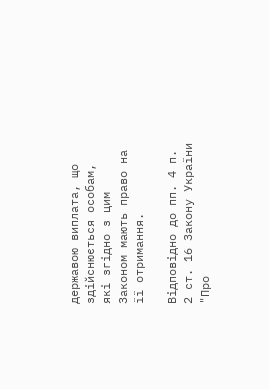державою виплата, що здійснюється особам, які згідно з цим Законом мають право на її отримання.

Відповідно до пп. 4 п. 2 ст. 16 Закону України "Про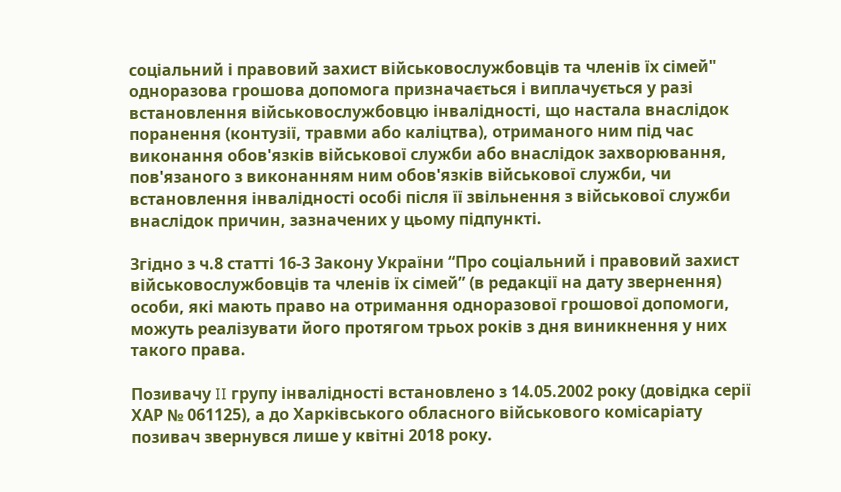соціальний і правовий захист військовослужбовців та членів їх сімей" одноразова грошова допомога призначається і виплачується у разі встановлення військовослужбовцю інвалідності, що настала внаслідок поранення (контузії, травми або каліцтва), отриманого ним під час виконання обов'язків військової служби або внаслідок захворювання, пов'язаного з виконанням ним обов'язків військової служби, чи встановлення інвалідності особі після її звільнення з військової служби внаслідок причин, зазначених у цьому підпункті.

Згідно з ч.8 статті 16-3 Закону України “Про соціальний і правовий захист військовослужбовців та членів їх сімей” (в редакції на дату звернення) особи, які мають право на отримання одноразової грошової допомоги, можуть реалізувати його протягом трьох років з дня виникнення у них такого права.

Позивачу II групу інвалідності встановлено з 14.05.2002 року (довідка серії ХАР № 061125), а до Харківського обласного військового комісаріату позивач звернувся лише у квітні 2018 року.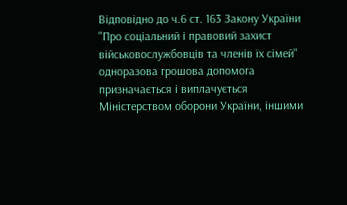Відповідно до ч.6 ст. 163 Закону України "Про соціальний і правовий захист військовослужбовців та членів їх сімей" одноразова грошова допомога призначається і виплачується Міністерством оборони України, іншими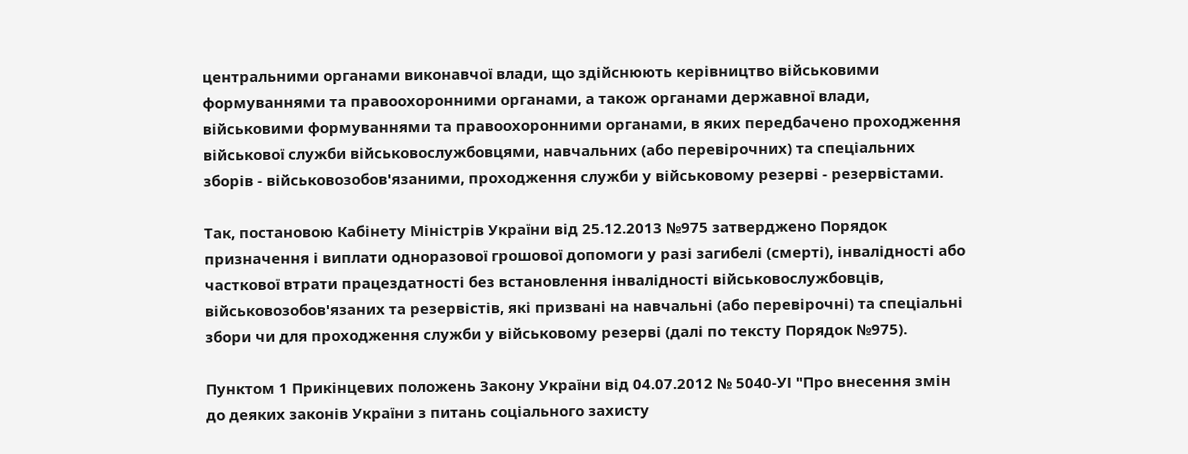центральними органами виконавчої влади, що здійснюють керівництво військовими формуваннями та правоохоронними органами, а також органами державної влади, військовими формуваннями та правоохоронними органами, в яких передбачено проходження військової служби військовослужбовцями, навчальних (або перевірочних) та спеціальних зборів - військовозобов'язаними, проходження служби у військовому резерві - резервістами.

Так, постановою Кабінету Міністрів України від 25.12.2013 №975 затверджено Порядок призначення і виплати одноразової грошової допомоги у разі загибелі (смерті), інвалідності або часткової втрати працездатності без встановлення інвалідності військовослужбовців, військовозобов'язаних та резервістів, які призвані на навчальні (або перевірочні) та спеціальні збори чи для проходження служби у військовому резерві (далі по тексту Порядок №975).

Пунктом 1 Прикінцевих положень Закону України від 04.07.2012 № 5040-УІ "Про внесення змін до деяких законів України з питань соціального захисту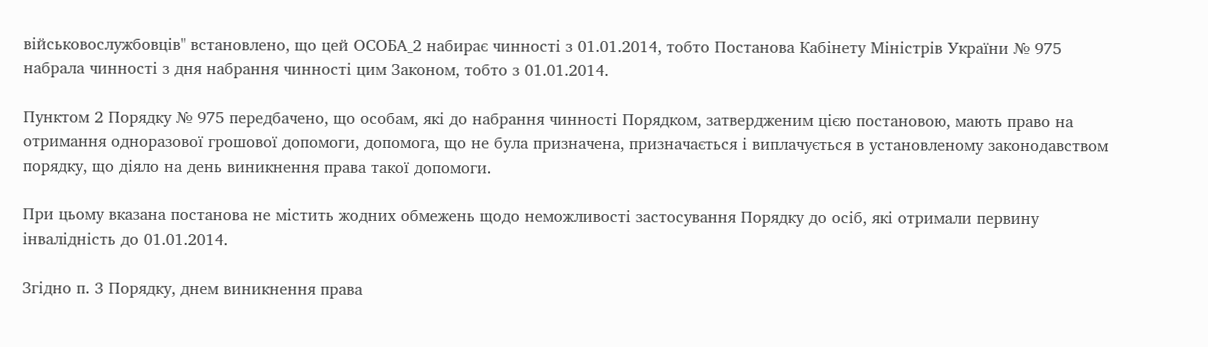військовослужбовців" встановлено, що цей ОСОБА_2 набирає чинності з 01.01.2014, тобто Постанова Кабінету Міністрів України № 975 набрала чинності з дня набрання чинності цим Законом, тобто з 01.01.2014.

Пунктом 2 Порядку № 975 передбачено, що особам, які до набрання чинності Порядком, затвердженим цією постановою, мають право на отримання одноразової грошової допомоги, допомога, що не була призначена, призначається і виплачується в установленому законодавством порядку, що діяло на день виникнення права такої допомоги.

При цьому вказана постанова не містить жодних обмежень щодо неможливості застосування Порядку до осіб, які отримали первину інвалідність до 01.01.2014.

Згідно п. 3 Порядку, днем виникнення права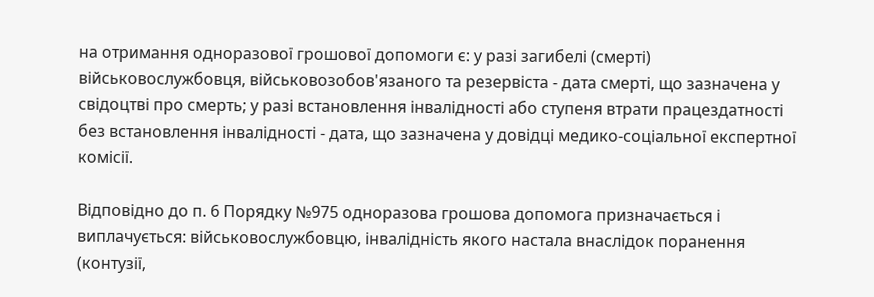на отримання одноразової грошової допомоги є: у разі загибелі (смерті) військовослужбовця, військовозобов'язаного та резервіста - дата смерті, що зазначена у свідоцтві про смерть; у разі встановлення інвалідності або ступеня втрати працездатності без встановлення інвалідності - дата, що зазначена у довідці медико-соціальної експертної комісії.

Відповідно до п. 6 Порядку №975 одноразова грошова допомога призначається і виплачується: військовослужбовцю, інвалідність якого настала внаслідок поранення (контузії,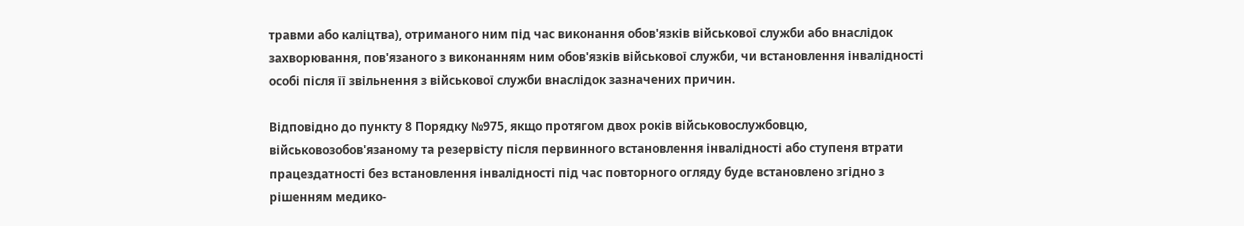травми або каліцтва), отриманого ним під час виконання обов'язків військової служби або внаслідок захворювання, пов'язаного з виконанням ним обов'язків військової служби, чи встановлення інвалідності особі після її звільнення з військової служби внаслідок зазначених причин.

Відповідно до пункту 8 Порядку №975, якщо протягом двох років військовослужбовцю, військовозобов'язаному та резервісту після первинного встановлення інвалідності або ступеня втрати працездатності без встановлення інвалідності під час повторного огляду буде встановлено згідно з рішенням медико-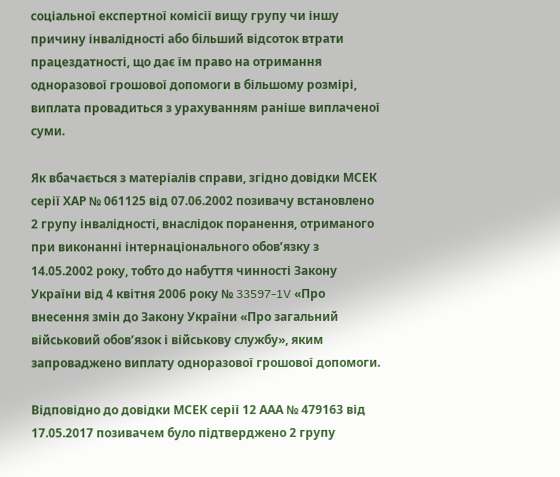соціальної експертної комісії вищу групу чи іншу причину інвалідності або більший відсоток втрати працездатності, що дає їм право на отримання одноразової грошової допомоги в більшому розмірі, виплата провадиться з урахуванням раніше виплаченої суми.

Як вбачається з матеріалів справи, згідно довідки МСЕК серії ХАР № 061125 від 07.06.2002 позивачу встановлено 2 групу інвалідності, внаслідок поранення, отриманого при виконанні інтернаціонального обов’язку з 14.05.2002 року, тобто до набуття чинності Закону України від 4 квітня 2006 року № 33597-1V «Про внесення змін до Закону України «Про загальний військовий обов’язок і військову службу», яким запроваджено виплату одноразової грошової допомоги.

Відповідно до довідки МСЕК серії 12 ААА № 479163 від 17.05.2017 позивачем було підтверджено 2 групу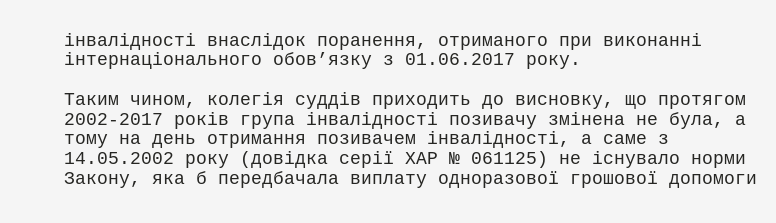інвалідності внаслідок поранення, отриманого при виконанні інтернаціонального обов’язку з 01.06.2017 року.

Таким чином, колегія суддів приходить до висновку, що протягом 2002-2017 років група інвалідності позивачу змінена не була, а тому на день отримання позивачем інвалідності, а саме з 14.05.2002 року (довідка серії ХАР № 061125) не існувало норми Закону, яка б передбачала виплату одноразової грошової допомоги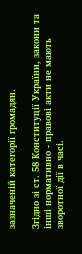зазначеній категорії громадян.

Згідно зі ст. 58 Конституції України, закони та інші нормативно - правові акти не мають зворотної дії в часі.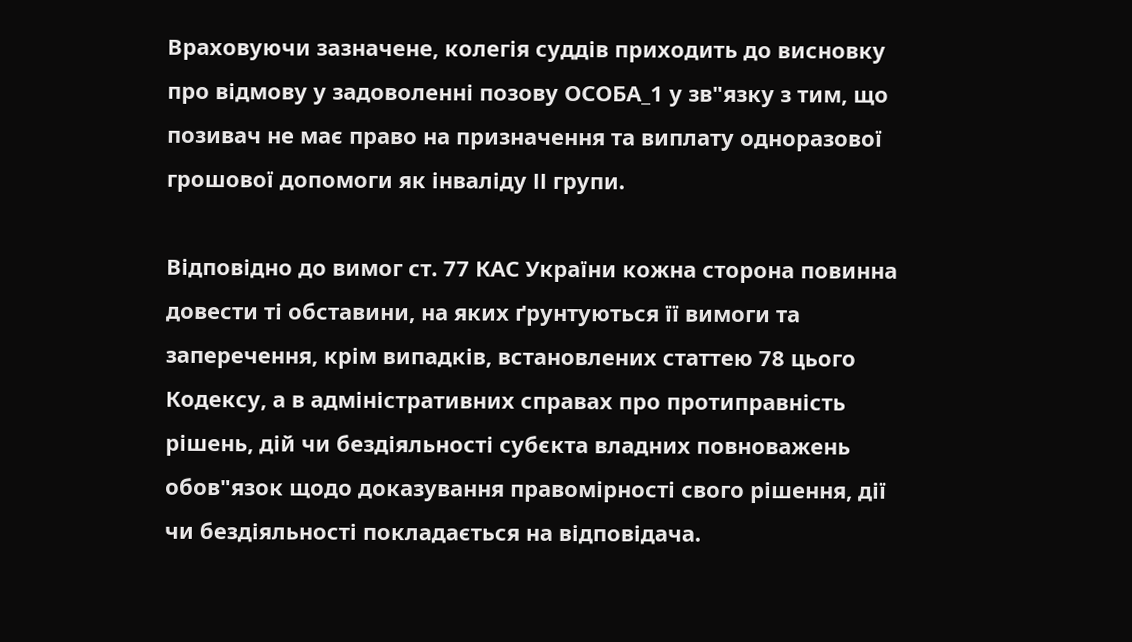Враховуючи зазначене, колегія суддів приходить до висновку про відмову у задоволенні позову ОСОБА_1 у зв"язку з тим, що позивач не має право на призначення та виплату одноразової грошової допомоги як інваліду ІІ групи.

Відповідно до вимог ст. 77 КАС України кожна сторона повинна довести ті обставини, на яких ґрунтуються її вимоги та заперечення, крім випадків, встановлених статтею 78 цього Кодексу, а в адміністративних справах про протиправність рішень, дій чи бездіяльності субєкта владних повноважень обов"язок щодо доказування правомірності свого рішення, дії чи бездіяльності покладається на відповідача.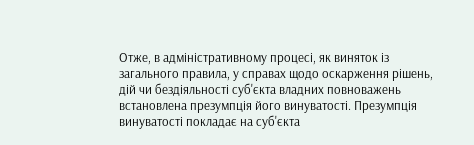Отже, в адміністративному процесі, як виняток із загального правила, у справах щодо оскарження рішень, дій чи бездіяльності суб'єкта владних повноважень встановлена презумпція його винуватості. Презумпція винуватості покладає на суб'єкта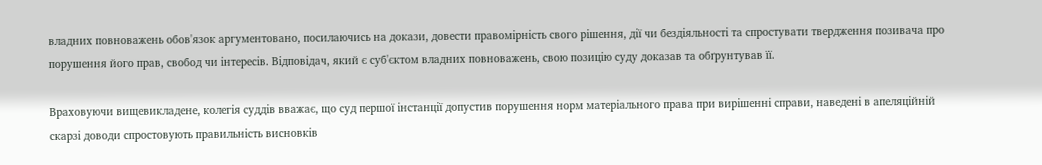владних повноважень обов'язок аргументовано, посилаючись на докази, довести правомірність свого рішення, дії чи бездіяльності та спростувати твердження позивача про порушення його прав, свобод чи інтересів. Відповідач, який є суб'єктом владних повноважень, свою позицію суду доказав та обґрунтував її.

Враховуючи вищевикладене, колегія суддів вважає, що суд першої інстанції допустив порушення норм матеріального права при вирішенні справи, наведені в апеляційній скарзі доводи спростовують правильність висновків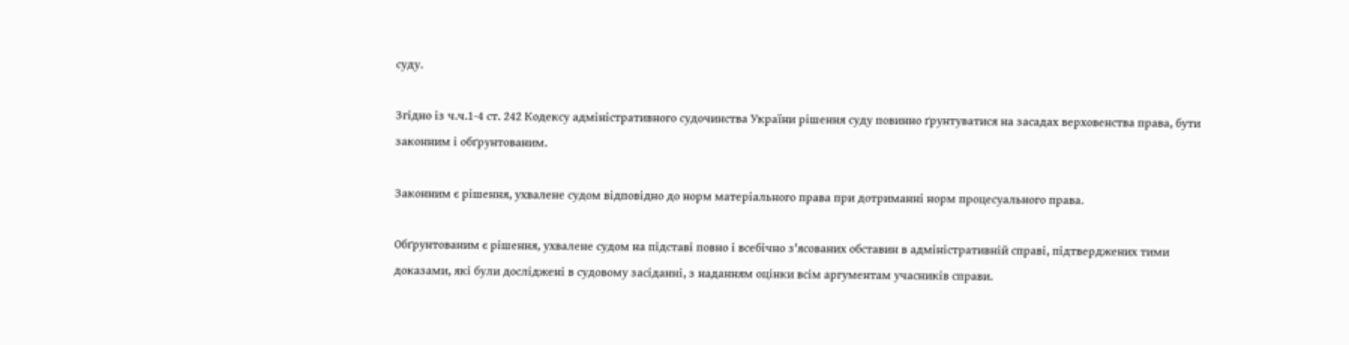суду.

Згідно із ч.ч.1-4 ст. 242 Кодексу адміністративного судочинства України рішення суду повинно ґрунтуватися на засадах верховенства права, бути законним і обґрунтованим.

Законним є рішення, ухвалене судом відповідно до норм матеріального права при дотриманні норм процесуального права.

Обґрунтованим є рішення, ухвалене судом на підставі повно і всебічно з'ясованих обставин в адміністративній справі, підтверджених тими доказами, які були досліджені в судовому засіданні, з наданням оцінки всім аргументам учасників справи.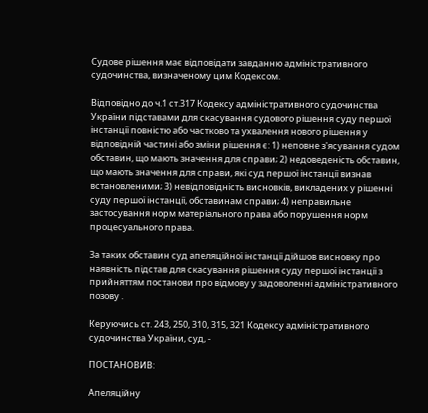Судове рішення має відповідати завданню адміністративного судочинства, визначеному цим Кодексом.

Відповідно до ч.1 ст.317 Кодексу адміністративного судочинства України підставами для скасування судового рішення суду першої інстанції повністю або частково та ухвалення нового рішення у відповідній частині або зміни рішення є: 1) неповне з'ясування судом обставин, що мають значення для справи; 2) недоведеність обставин, що мають значення для справи, які суд першої інстанції визнав встановленими; 3) невідповідність висновків, викладених у рішенні суду першої інстанції, обставинам справи; 4) неправильне застосування норм матеріального права або порушення норм процесуального права.

За таких обставин суд апеляційної інстанції дійшов висновку про наявність підстав для скасування рішення суду першої інстанції з прийняттям постанови про відмову у задоволенні адміністративного позову .

Керуючись ст. 243, 250, 310, 315, 321 Кодексу адміністративного судочинства України, суд, -

ПОСТАНОВИВ:

Апеляційну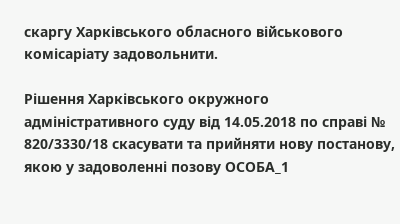скаргу Харківського обласного військового комісаріату задовольнити.

Рішення Харківського окружного адміністративного суду від 14.05.2018 по справі № 820/3330/18 скасувати та прийняти нову постанову, якою у задоволенні позову ОСОБА_1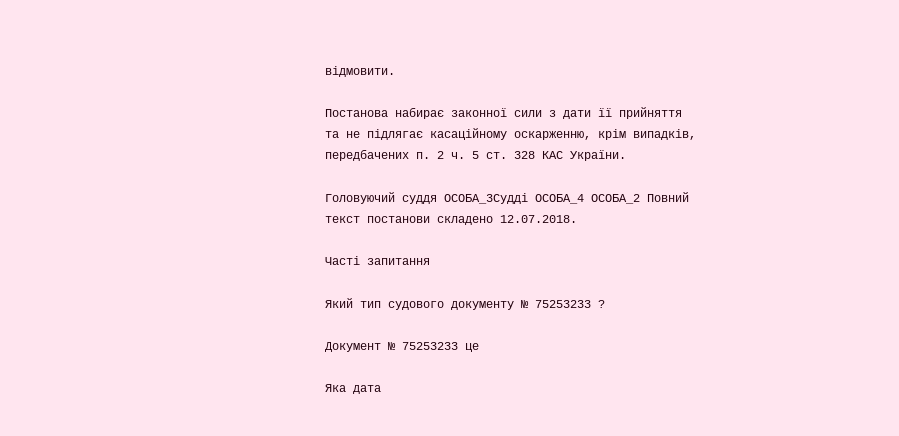відмовити.

Постанова набирає законної сили з дати її прийняття та не підлягає касаційному оскарженню, крім випадків, передбачених п. 2 ч. 5 ст. 328 КАС України.

Головуючий суддя ОСОБА_3Судді ОСОБА_4 ОСОБА_2 Повний текст постанови складено 12.07.2018.

Часті запитання

Який тип судового документу № 75253233 ?

Документ № 75253233 це

Яка дата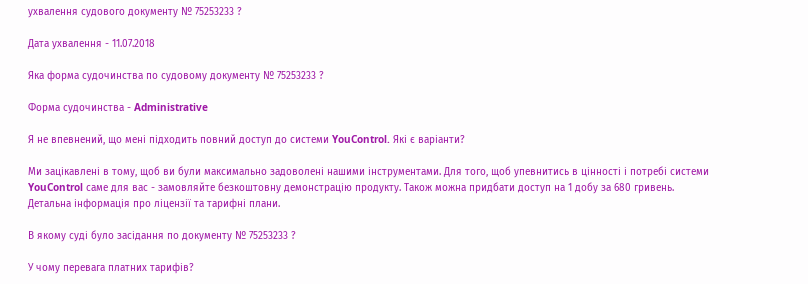ухвалення судового документу № 75253233 ?

Дата ухвалення - 11.07.2018

Яка форма судочинства по судовому документу № 75253233 ?

Форма судочинства - Administrative

Я не впевнений, що мені підходить повний доступ до системи YouControl. Які є варіанти?

Ми зацікавлені в тому, щоб ви були максимально задоволені нашими інструментами. Для того, щоб упевнитись в цінності і потребі системи YouControl саме для вас - замовляйте безкоштовну демонстрацію продукту. Також можна придбати доступ на 1 добу за 680 гривень.
Детальна інформація про ліцензії та тарифні плани.

В якому cуді було засідання по документу № 75253233 ?

У чому перевага платних тарифів?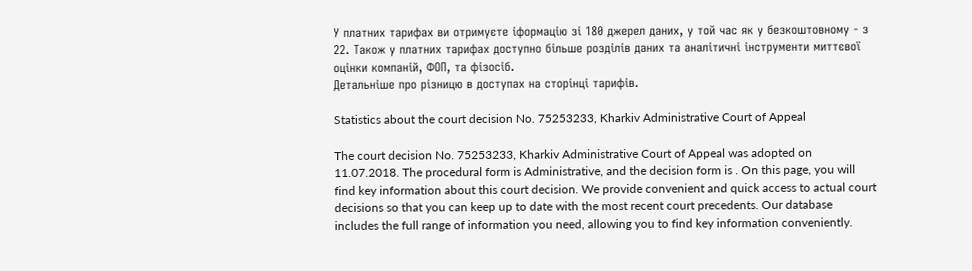У платних тарифах ви отримуєте іформацію зі 180 джерел даних, у той час як у безкоштовному - з 22. Також у платних тарифах доступно більше розділів даних та аналітичні інструменти миттєвої оцінки компаній, ФОП, та фізосіб.
Детальніше про різницю в доступах на сторінці тарифів.

Statistics about the court decision No. 75253233, Kharkiv Administrative Court of Appeal

The court decision No. 75253233, Kharkiv Administrative Court of Appeal was adopted on 11.07.2018. The procedural form is Administrative, and the decision form is . On this page, you will find key information about this court decision. We provide convenient and quick access to actual court decisions so that you can keep up to date with the most recent court precedents. Our database includes the full range of information you need, allowing you to find key information conveniently.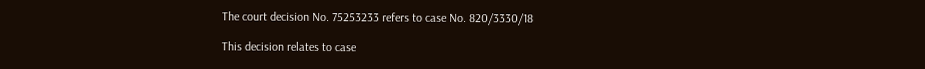The court decision No. 75253233 refers to case No. 820/3330/18

This decision relates to case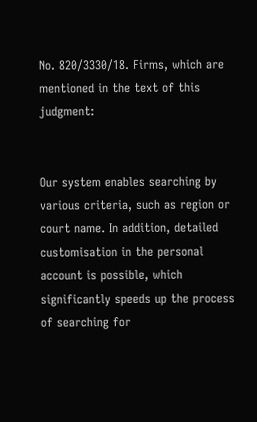No. 820/3330/18. Firms, which are mentioned in the text of this judgment:


Our system enables searching by various criteria, such as region or court name. In addition, detailed customisation in the personal account is possible, which significantly speeds up the process of searching for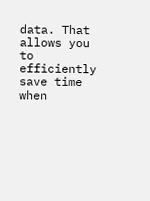data. That allows you to efficiently save time when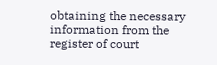obtaining the necessary information from the register of court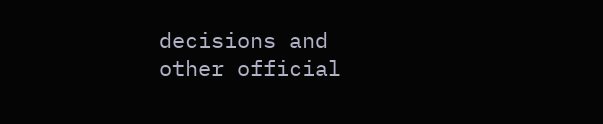decisions and other official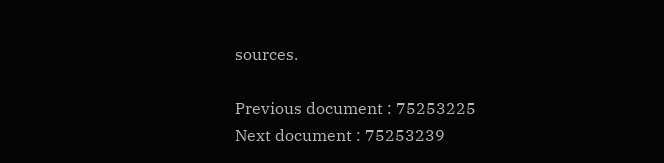sources.

Previous document : 75253225
Next document : 75253239